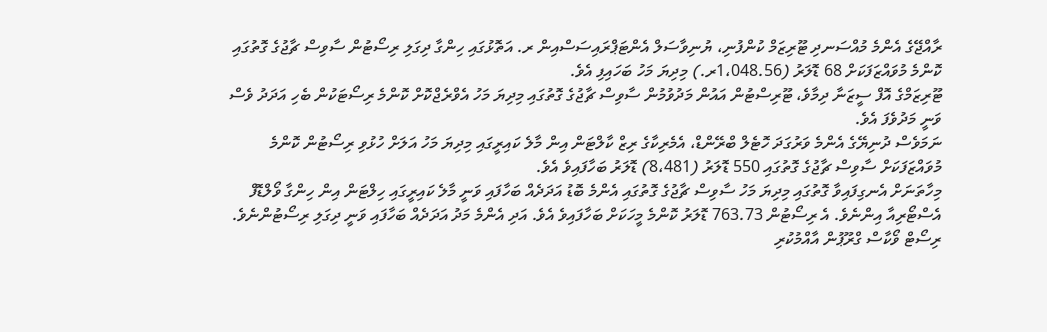ރާއްޖޭގެ އެންމެ މުއްސަނދި ޓޫރިޒަމް ކުންފުނި، ޔުނިވާސަލް އެންޓަޕްރައިސަސްއިން ރ. އަތޮޅުގައި ހިންގާ ދިގަލި ރިސޯޓުން ސާވިސް ޗާޖުގެ ގޮތުގައި ކޮންމެ މުވައްޒަފަކަށް 68 ޑޮލަރު (1،048.56ރ.) މިދިޔަ މަހު ބަހައިފި އެވެ.
ޓޫރިޒަމްގެ އޮފް ސީޒަނާ ދިމާވެ، ޓޫރިސްޓުން އައުން މަދުވުމުން ސާވިސް ޗާޖުގެ ގޮތުގައި މިދިޔަ މަހު އެވްރެޖްކޮށް ކޮންމެ ރިސޯޓަކުން ބެހި އަދަދު ވެސް ވަނީ މަދުވެފަ އެވެ.
ނަމަވެސް ދުނިޔޭގެ އެންމެ ވަރުގަދަ ހޮޓެލް ބްރޭންޑް، އެމެރިކާގެ ރިޒް ކާލްޓަން އިން މާލެ ކައިރީގައި މިދިޔަ މަހު އަލަށް ހުޅުވި ރިސޯޓުން ކޮންމެ މުވައްޒަފަކަށް ސާވިސް ޗާޖުގެ ގޮތުގައި 550 ޑޮލަރު (8،481) ޑޮލަރު ބަހާފައިވެ އެވެ.
މިހާތަނަށް އެނގިފައިވާ ގޮތުގައި މިދިޔަ މަހު ސާވިސް ޗާޖުގެ ގޮތުގައި އެންމެ ބޮޑު އަދަދެއް ބަހާފައި ވަނީ މާލެ ކައިރީގައި ހިލްޓަން އިން ހިންގާ ވޯލްޑޮފް އެސްޓޯރިއާ އިންނެވެ. އެ ރިސޯޓުން 763.73 ޑޮލަރު ކޮންމެ މީހަކަށް ބަހާފައިވެ އެވެ. އަދި އެންމެ މަދު އަދަދެއް ބަހާފައި ވަނީ ދިގަލި ރިސޯޓުންނެވެ.
ރިސޯޓް ވޯކާސް ގްރޫޕުން އާއްމުކުރި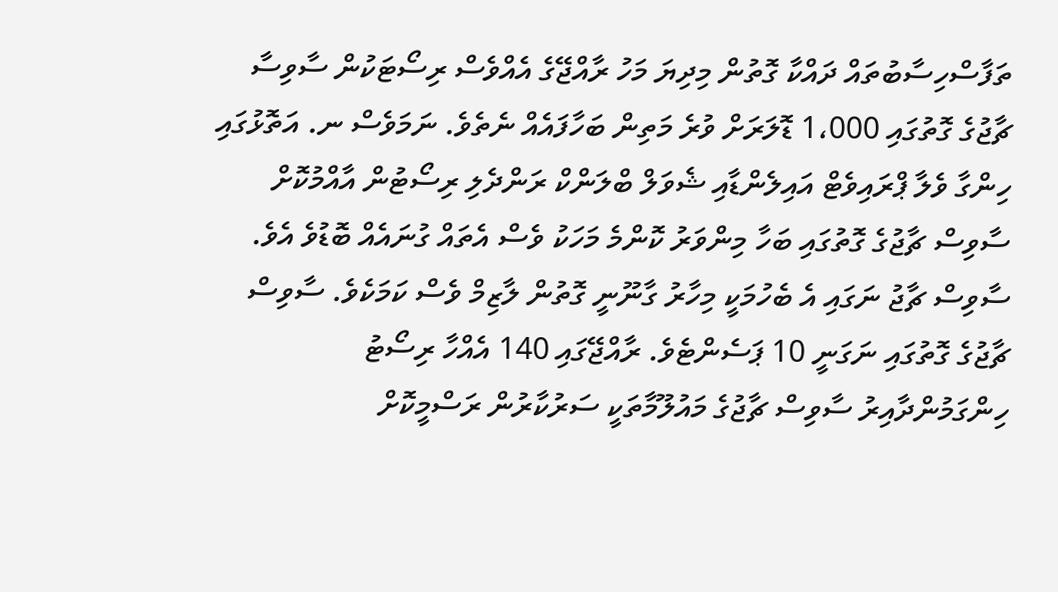ތަފާސްހިސާބުތައް ދައްކާ ގޮތުން މިދިޔަ މަހު ރާއްޖޭގެ އެއްވެސް ރިސޯޓަކުން ސާވިސާ ޗާޖުގެ ގޮތުގައި 1،000 ޑޮލަރަށް ވުރެ މަތިން ބަހާފައެއް ނެތެވެ. ނަމަވެސް ނ. އަތޮޅުގައި ހިންގާ ވެލާ ޕްރައިވެޓް އައިލެންޑާއި ޝެވަލް ބްލަންކް ރަންދެލި ރިސޯޓުން އާއްމުކޮށް ސާވިސް ޗާޖުގެ ގޮތުގައި ބަހާ މިންވަރު ކޮންމެ މަހަކު ވެސް އެތައް ގުނައެއް ބޮޑުވެ އެވެ.
ސާވިސް ޗާޖު ނަގައި އެ ބެހުމަކީ މިހާރު ގާނޫނީ ގޮތުން ލާޒިމް ވެސް ކަމަކެވެ. ސާވިސް ޗާޖުގެ ގޮތުގައި ނަގަނީ 10 ޕަސެންޓެވެ. ރާއްޖޭގައި 140 އެއްހާ ރިސޯޓު ހިންގަމުންދާއިރު ސާވިސް ޗާޖުގެ މައުލޫމާތަކީ ސަރުކާރުން ރަސްމީކޮށް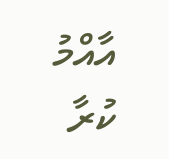އާއްމު ކުރާ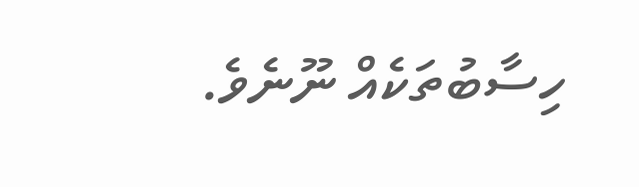ހިސާބުތަކެއް ނޫނެވެ.